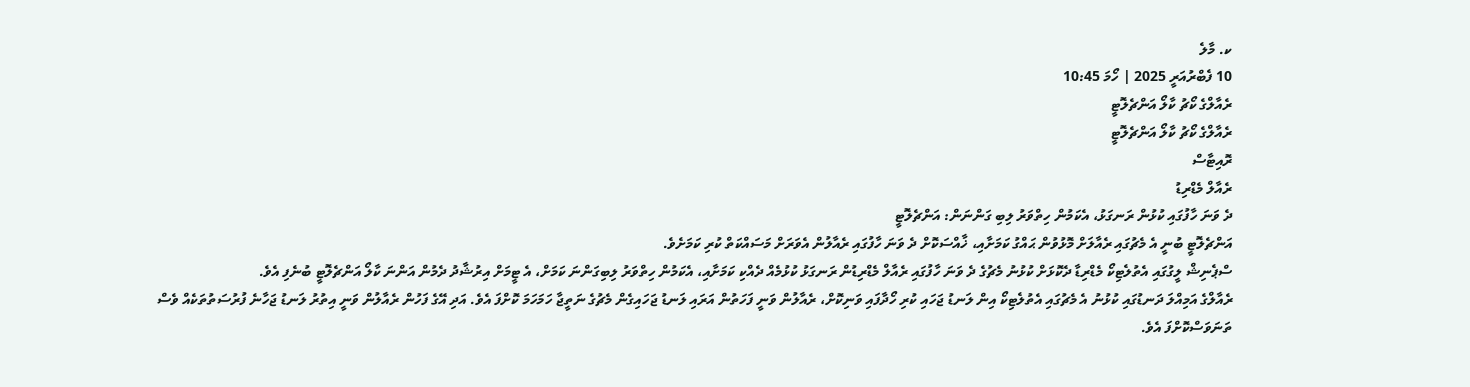ކ. މާލެ
10 ފެބްރުއަރީ 2025 | ހޯމަ 10:45
ރެއާލްގެ ކޯޗު ކާލޯ އަންޗެލޮޓީ
ރެއާލްގެ ކޯޗު ކާލޯ އަންޗެލޮޓީ
ރޮއިޓާސް
ރެއާލް މެޑްރިޑު
ދެ ވަނަ ހާފުގައި ކުޅުން ރަނގަޅު، އެކަމުން ހިތްވަރު ލިބި ގަންނަން: އަންޗެލޮޓީ
އަންޗެލޮޓީ ބުނީ އެ މެޗުގައި ރެއާލަށް މޮޅުވުން ޙައްގު ކަމަށާއި، ޚާއްސަކޮށް ދެ ވަނަ ހާފުގައި ރެއާލުން އެވަރަށް މަސައްކަތް ކުރި ކަމަށެވެ.
ސްޕެނިޝް ލީގުގައި އެތުލެޓިކޯ މެޑްރިޑާ ދެކޮޅަށް ކުޅުނު މެޗުގެ ދެ ވަނަ ހާފުގައި ރެއާލް މެޑްރިޑުން ރަނގަޅު ކުޅުމެއް ދެއްކި ކަމަށާއި، އެކަމުން ހިތްވަރު ލިބިގަންނަ ކަމަށް، އެ ޓީމަށް އިރުޝާދު ދެމުން އަންނަ ކާލޯ އަންޗެލޮޓީ ބުނެފި އެވެ.
ރެއާލްގެ އަމިއްލަ ދަނޑުގައި ކުޅުނު އެ މެޗުގައި އެތުލެޓިކޯ އިން ލަނޑު ޖަހައި ކުރި ހޯދާފައި ވަނިކޮށް، ރެއާލުން ވަނީ ފަހަތުން އަރައި ލަނޑު ޖަހައިގެން މެޗުގެ ނަތީޖާ ހަމަހަމަ ކޮށްފަ އެވެ. އަދި އޭގެ ފަހުން ރެއާލުން ވަނީ އިތުރު ލަނޑު ޖަހާނެ ފުރުސަތުތަކެއް ވެސް ތަނަވަސްކޮށްފަ އެވެ.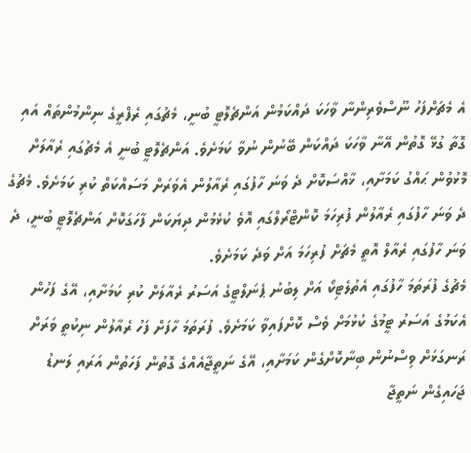އެ މެޗަށްފަހު ނޫސްވެރިންނާ ވާހަކަ ދައްކަމުން އަންޗެލޮޓީ ބުނީ، މެޗުގައި ރެފްރީގެ ނިންމުންތައް އައި ގޮތާ ގުޅޭ ގޮތުން އޭނާ ވާހަކަ ދައްކަން ބޭނުން ނުވާ ކަމަށެވެ. އަންޗެލޮޓީ ބުނީ އެ މެޗުގައި ރެއާލަށް މޮޅުވުން ޙައްގު ކަމަށާއި، ޚާއްސަކޮށް ދެ ވަނަ ހާފުގައި ރެއާލުން އެވަރަށް މަސައްކަތް ކުރި ކަމަށެވެ. މެޗުގެ ދެ ވަނަ ހާފުގައި ރެއާލުން ފުރިހަމަ ކޮންޓްރޯލްގައި އޮވެ ކުޅެމުން ދިޔަކަން ފާހަގަކޮށް އަންޗެލޮޓީ ބުނީ، ދެ ވަނަ ހާފުގައި ރެއާލް އޮތީ މެޗަށް ފުރިހަމަ އަށް ވަދެ ކަމަށެވެ.
މެޗުގެ ފުރަތަމަ ހާފުގައި އެތުލެޓިކޯ އަށް ލިބުނު ޕެނަލްޓީގެ އަސަރު ރެއާލަށް ކުރި ކަމަށާއި، އޭގެ ފަހުން އެކަމުގެ އަސަރު ޓީމުގެ ކުޅުމަށް ވެސް ކޮށްފައިވާ ކަމަށެވެ. ފުރަތަމަ ހާފަށް ފަހު ރެއާލުން ނިކުތީ ވަރަށް ރަނގަޅަށް ވިސްނުން ބިނާކޮށްގެން ކަމަށާއި، އޭގެ ނަތީޖާއެއްގެ ގޮތުން ފަހަތުން އަރައި ލަނޑު ޖަހައިގެން ނަތީޖާ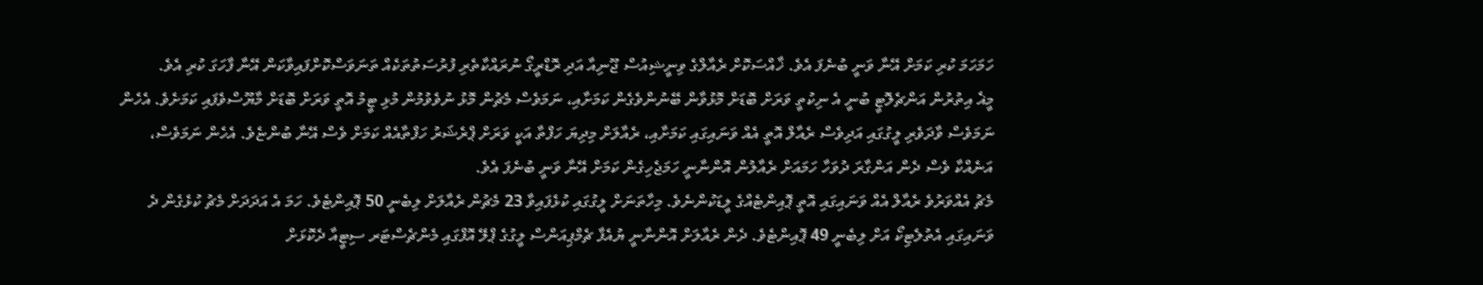ހަމަހަމަ ކުރި ކަމަށް އޭނާ ވަނީ ބުނެފަ އެވެ. ޚާއްސަކޮށް ރެއާލްގެ ވިނީޝިއުސް ޖޫނިއާ އަދި ރޮޑްރީގޯ ނުރައްކާތެރި ފުރުސަތުތަކެއް ތަނަވަސްކޮށްފައިވާކަން އޭނާ ފާހަގަ ކުރި އެވެ.
މީޣެ އިތުރުން އަންޗެލޮޓީ ބުނީ އެ ނިކުތީ ވަރަށް ބޮޑަށް މޮޅުވާން ބޭނުންވެގެން ކަމަށާއި، ނަމަވެސް މެޗުން މޮޅު ނުވެވުމުން މުޅި ޓީމު އޮތީ ވަރަށް ބޮޑަށް މާޔޫސްވެފައި ކަމަށެވެ. އެހެން ނަމަވެސް ވާދަވެރި ލީގުގައި އަދިވެސް ރެއާލް އޮތީ އެއް ވަނައިގައި ކަމަށާއި، ރެއާލަށް މިދިޔަ ހަފްތާ އަކީ ވަރަށް ޕްރެޝަރު ހަފްތާއެއް ކަމަށް ވެސް އޭނާ ބުންޏެވެ. އެހެން ނަމަވެސް، އަނެއްކާ ވެސް ދެން އަންގާރަ ދުވަހާ ހަމައަށް ރެއާލުން އޮންނާނީ ހަމަޖެހިގެން ކަމަށް އޭނާ ވަނީ ބުނެފަ އެވެ.
މެޗު އެއްވަރުވެ ރެއާލް އެއް ވަނައިގައި އޮތީ ޕޮއިންޓެއްގެ ލީޑަކުންނެވެ. މިހާތަނަށް ލީގުގައި ކުޅެފައިވާ 23 މެޗުން ރެއާލަށް ލިބެނީ 50 ޕޮއިންޓެވެ. ހަމަ އެ އަދަދަށް މެޗު ކުޅެގެން ދެ ވަނައިގައި އެތުލެޓިކޯ އަށް ލިބެނީ 49 ޕޮއިންޓެވެ. ދެން ރެއާލަށް އޮންނާނީ ޔުއެފާ ޗެމްޕިއަންސް ލީގުގެ ޕްލޭ އޮފްގައި މެންޗެސްޓަރ ސިޓީއާ ދެކޮޅަށް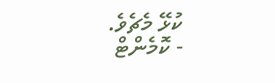ކުޅޭ މެޗެވެ.
- ކޮމެންޓް